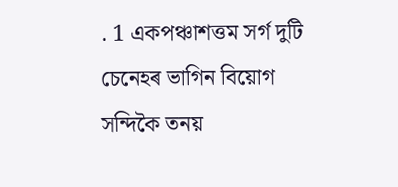. 1 একপঞ্চাশত্তম সৰ্গ দুটি চেনেহৰ ভাগিন বিয়োগ সন্দিকৈ তনয়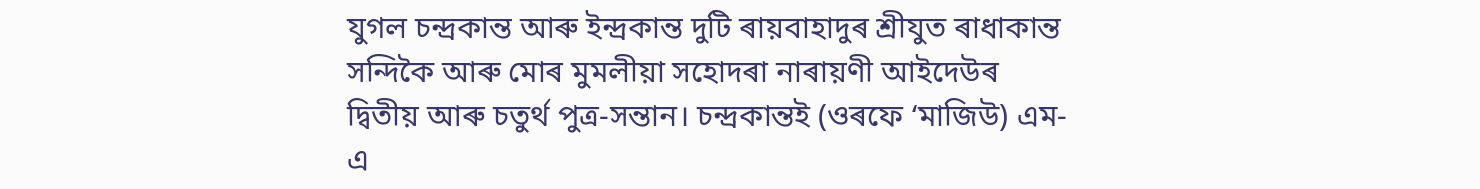যুগল চন্দ্ৰকান্ত আৰু ইন্দ্ৰকান্ত দুটি ৰায়বাহাদুৰ শ্ৰীযুত ৰাধাকান্ত সন্দিকৈ আৰু মোৰ মুমলীয়া সহোদৰা নাৰায়ণী আইদেউৰ দ্বিতীয় আৰু চতুৰ্থ পুত্ৰ-সন্তান। চন্দ্ৰকান্তই (ওৰফে ‘মাজিউ) এম-এ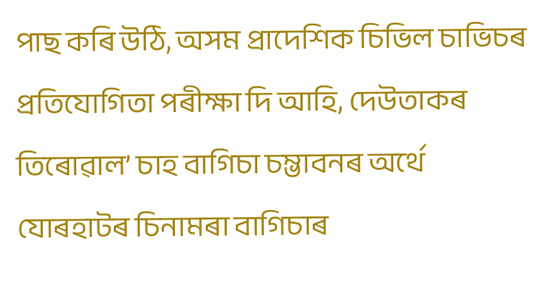পাছ কৰি উঠি, অসম প্ৰাদেশিক চিভিল চাভিচৰ প্ৰতিযোগিতা পৰীক্ষা দি আহি, দেউতাকৰ তিৰোৱাল’ চাহ বাগিচা চম্ভাবনৰ অৰ্থে যোৰহাটৰ চিনামৰা বাগিচাৰ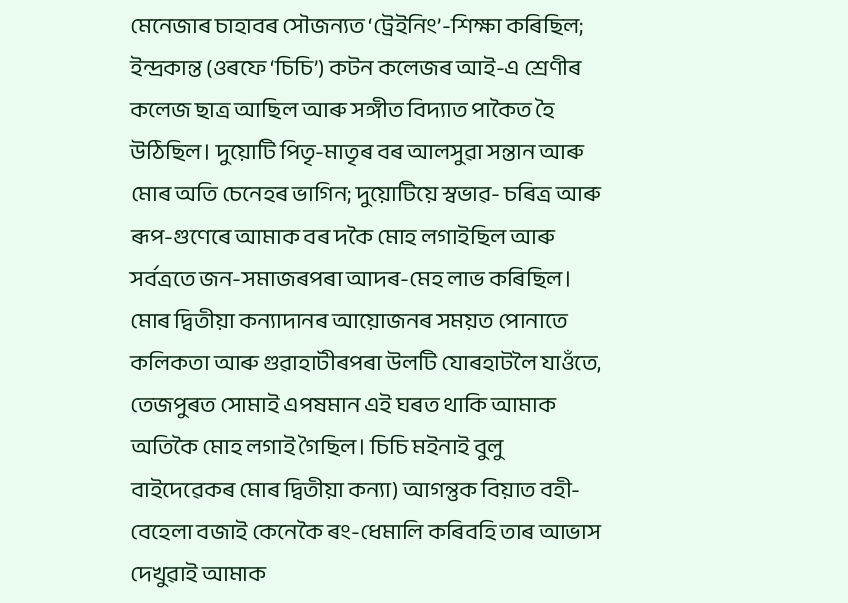মেনেজাৰ চাহাবৰ সৌজন্যত ‘ট্ৰেইনিং’-শিক্ষা কৰিছিল; ইন্দ্ৰকান্ত (ওৰফে ‘চিচি’) কটন কলেজৰ আই-এ শ্ৰেণীৰ কলেজ ছাত্ৰ আছিল আৰু সঙ্গীত বিদ্যাত পাকৈত হৈ উঠিছিল। দুয়োটি পিতৃ-মাতৃৰ বৰ আলসুৱা সন্তান আৰু মোৰ অতি চেনেহৰ ভাগিন; দুয়োটিয়ে স্বভাৱ- চৰিত্ৰ আৰু ৰূপ-গুণেৰে আমাক বৰ দকৈ মোহ লগাইছিল আৰু সৰ্বত্ৰতে জন-সমাজৰপৰা আদৰ-মেহ লাভ কৰিছিল। মোৰ দ্বিতীয়া কন্যাদানৰ আয়োজনৰ সময়ত পোনাতে কলিকতা আৰু গুৱাহাটীৰপৰা উলটি যোৰহাটলৈ যাওঁতে, তেজপুৰত সোমাই এপষমান এই ঘৰত থাকি আমাক অতিকৈ মোহ লগাই গৈছিল। চিচি মইনাই বুলু বাইদেৱেকৰ মোৰ দ্বিতীয়া কন্যা) আগন্তুক বিয়াত বহী-বেহেলা বজাই কেনেকৈ ৰং-ধেমালি কৰিবহি তাৰ আভাস দেখুৱাই আমাক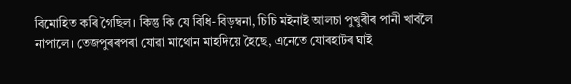বিমোহিত কৰি গৈছিল। কিন্তু কি যে বিধি-বিড়ম্বনা, চিচি মইনাই আলচা পুখুৰীৰ পানী খাবলৈ নাপালে। তেজপুৰৰপৰা যোৱা মাথোন মাহদিয়ে হৈছে, এনেতে যোৰহাটৰ ঘাই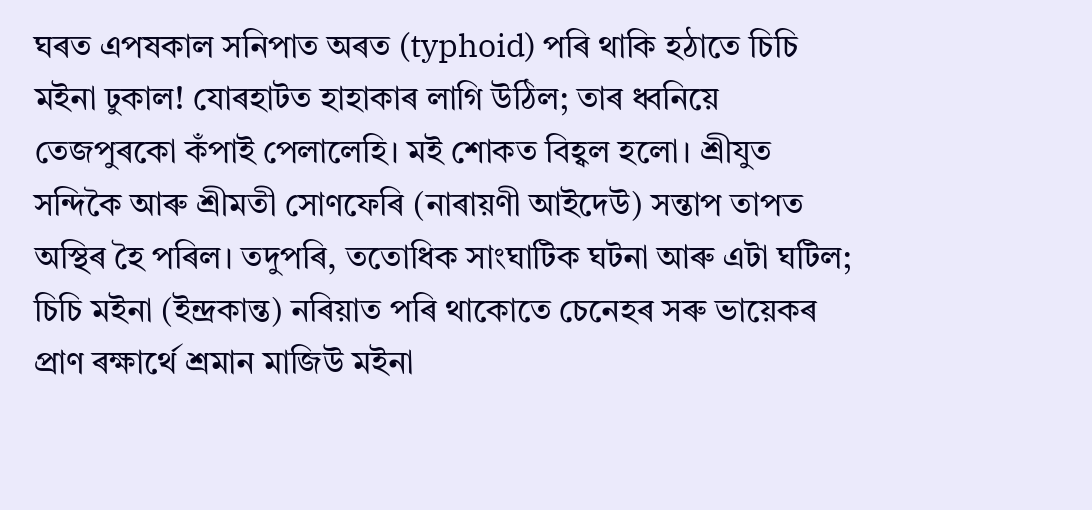ঘৰত এপষকাল সনিপাত অৰত (typhoid) পৰি থাকি হঠাতে চিচি মইনা ঢুকাল! যোৰহাটত হাহাকাৰ লাগি উঠিল; তাৰ ধ্বনিয়ে তেজপুৰকো কঁপাই পেলালেহি। মই শোকত বিহ্বল হলো। শ্ৰীযুত সন্দিকৈ আৰু শ্ৰীমতী সোণফেৰি (নাৰায়ণী আইদেউ) সন্তাপ তাপত অস্থিৰ হৈ পৰিল। তদুপৰি, ততোধিক সাংঘাটিক ঘটনা আৰু এটা ঘটিল; চিচি মইনা (ইন্দ্ৰকান্ত) নৰিয়াত পৰি থাকোতে চেনেহৰ সৰু ভায়েকৰ প্ৰাণ ৰক্ষাৰ্থে শ্ৰমান মাজিউ মইনা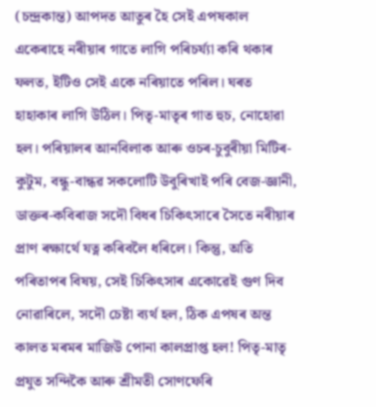(চন্দ্ৰকান্ত) আপদত আতুৰ হৈ সেই এপষকাল একেৰাহে নৰীয়াৰ গাতে লাগি পৰিচৰ্য্যা কৰি থকাৰ ফলত, ইটিও সেই একে নৰিয়াতে পৰিল। ঘৰত হাহাকাৰ লাগি উঠিল। পিতৃ-মাতৃৰ গাত হুচ, নোহোৱা হল। পৰিয়ালৰ আনবিলাক আৰু ওচৰ-চুবুৰীয়া মিটিৰ-কুটুম, বন্ধু-বান্ধৱ সকলোটি উবুৰিখাই পৰি বেজ-জ্ঞানী, ডাক্তৰ-কবিৰাজ সদৌ বিধৰ চিকিৎসাৰে সৈতে নৰীয়াৰ প্ৰাণ ৰক্ষাৰ্থে যত্ন কৰিবলৈ ধৰিলে। কিন্তু, অতি পৰিতাপৰ বিষয়, সেই চিকিৎসাৰ একোৱেই গুণ দিব নোৱাৰিলে, সদৌ চেষ্টা ব্যৰ্থ হল, ঠিক এপষৰ অন্ত কালত মৰমৰ মাজিউ পোনা কালপ্ৰাপ্ত হল! পিতৃ-মাতৃ প্ৰযুত সন্দিকৈ আৰু শ্ৰীমতী সোণফেৰি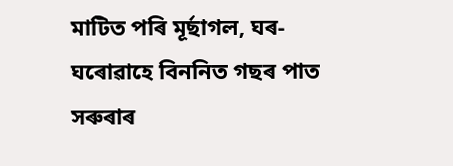মাটিত পৰি মূৰ্ছাগল, ঘৰ-ঘৰোৱাহে বিননিত গছৰ পাত সৰুৰাৰ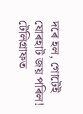দৰে হল, গোটেই যোৰহাট জয় পৰিল! টেলিগ্ৰাফত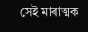সেই মাৰাত্মক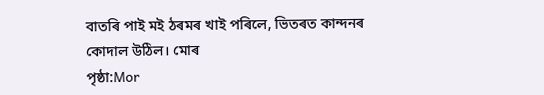বাতৰি পাই মই ঠৰমৰ খাই পৰিলে, ভিতৰত কান্দনৰ কোদাল উঠিল। মোৰ
পৃষ্ঠা:Mor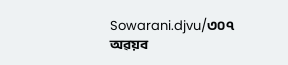Sowarani.djvu/৩০৭
অৱয়ব